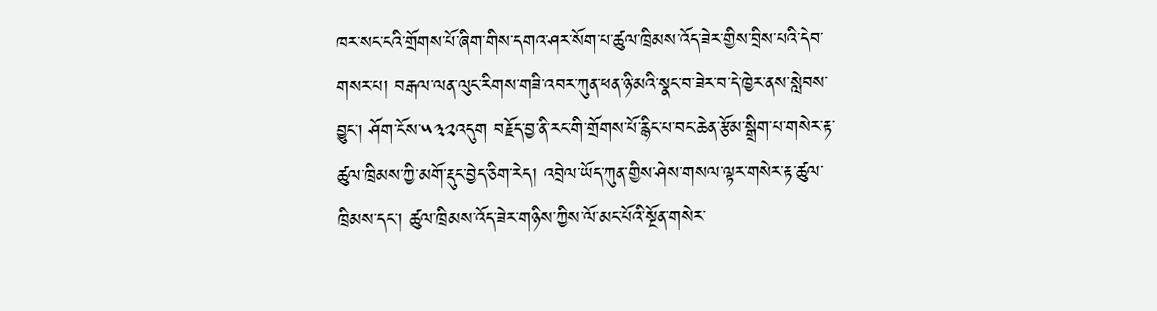ཁར་སང་ངའི་གྲོགས་པོ་ཞིག་གིས་དགའ་ཤར་སོག་པ་ཚུལ་ཁྲིམས་འོད་ཟེར་གྱིས་བྲིས་པའི་དེབ་གསར་པ། བརྒལ་ལན་ལུང་རིགས་གཟི་འབར་ཀུན་ཕན་ཉི་མའི་སྣང་བ་ཟེར་བ་དེ་ཁྱེར་ནས་སླེབས་བྱུང་། ཤོག་ངོས་༥༣༢འདུག བརྗོད་བྱ་ནི་རང་གི་གྲོགས་པོ་རྙིང་པ་བང་ཆེན་རྩོམ་སྒྲིག་པ་གསེར་རྟ་ཚུལ་ཁྲིམས་ཀྱི་མགོ་རྡུང་བྱེད་ཅིག་རེད། འབྲེལ་ཡོད་ཀུན་གྱིས་ཤེས་གསལ་ལྟར་གསེར་རྟ་ཚུལ་ཁྲིམས་དང་། ཚུལ་ཁྲིམས་འོད་ཟེར་གཉིས་ཀྱིས་ལོ་མང་པོའི་སྔོན་གསེར་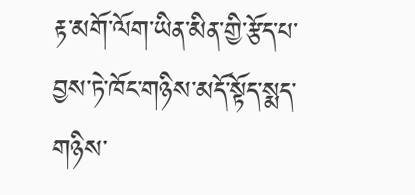རྟ་མགོ་ལོག་ཡིན་མིན་གྱི་རྩོད་པ་བྱས་ཏེ་ཁོང་གཉིས་མདོ་སྟོད་སྨད་གཉིས་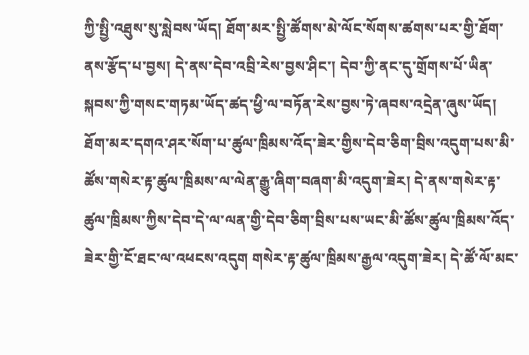ཀྱི་སྤྱི་འཐུས་སུ་སླེབས་ཡོད། ཐོག་མར་སྤྱི་ཚོགས་མེ་ལོང་སོགས་ཚགས་པར་གྱི་ཐོག་ནས་རྩོད་པ་བྱས། དེ་ནས་དེབ་འབྲི་རེས་བྱས་ཤིང་། དེབ་ཀྱི་ནང་དུ་གྲོགས་པོ་ཡིན་སྐབས་ཀྱི་གསང་གཏམ་ཡོད་ཚད་ཕྱི་ལ་བཏོན་རེས་བྱས་ཏེ་ཞབས་འདྲེན་ཞུས་ཡོད། ཐོག་མར་དགའ་ཤར་སོག་པ་ཚུལ་ཁྲིམས་འོད་ཟེར་གྱིས་དེབ་ཅིག་བྲིས་འདུག་པས་མི་ཚོས་གསེར་རྟ་ཚུལ་ཁྲིམས་ལ་ལེན་རྒྱུ་ཞིག་བཞག་མི་འདུག་ཟེར། དེ་ནས་གསེར་རྟ་ཚུལ་ཁྲིམས་ཀྱིས་དེབ་དེ་ལ་ལན་གྱི་དེབ་ཅིག་བྲིས་པས་ཡང་མི་ཚོས་ཚུལ་ཁྲིམས་འོད་ཟེར་གྱི་ངོ་ཐང་ལ་འཕངས་འདུག གསེར་རྟ་ཚུལ་ཁྲིམས་རྒྱལ་འདུག་ཟེར། དེ་ཚོ་ལོ་མང་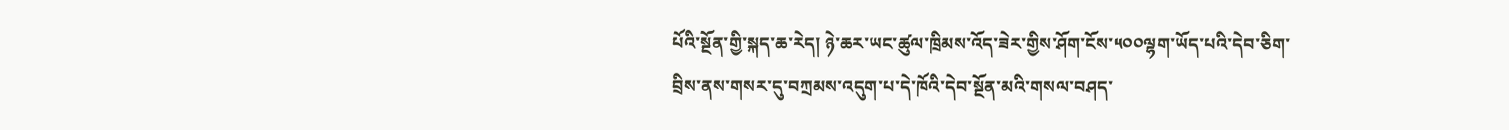པོའི་སྔོན་གྱི་སྐད་ཆ་རེད། ཉེ་ཆར་ཡང་ཚུལ་ཁྲིམས་འོད་ཟེར་གྱིས་ཤོག་ངོས་༥༠༠ལྷག་ཡོད་པའི་དེབ་ཅིག་བྲིས་ནས་གསར་དུ་བཀྲམས་འདུག་པ་དེ་ཁོའི་དེབ་སྔོན་མའི་གསལ་བཤད་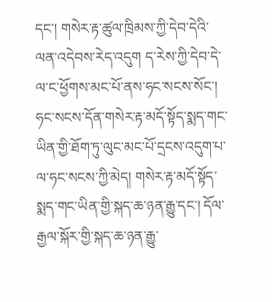དང་། གསེར་རྟ་ཚུལ་ཁྲིམས་ཀྱི་དེབ་དེའི་ལན་འདེབས་རེད་འདུག ད་རེས་ཀྱི་དེབ་དེ་ལ་ང་ཕྱོགས་མང་པོ་ནས་ཧང་སངས་སོང་། ཧང་སངས་དོན་གསེར་རྟ་མདོ་སྟོད་སྨད་གང་ཡིན་གྱི་ཐོག་ཏུ་ལུང་མང་པོ་དྲངས་འདུག་པ་ལ་ཧང་སངས་ཀྱི་མེད། གསེར་རྟ་མདོ་སྟོད་སྨད་གང་ཡིན་གྱི་སྐད་ཆ་ཉན་རྒྱུ་དང་། དོལ་རྒྱལ་སྐོར་གྱི་སྐད་ཆ་ཉན་རྒྱུ་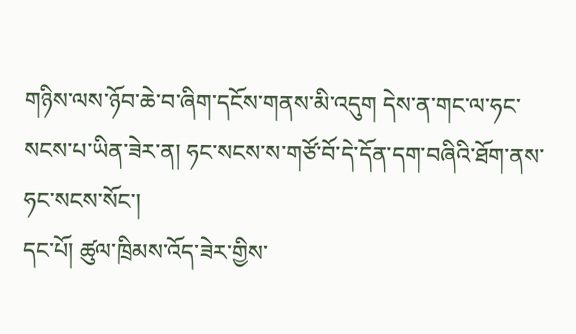གཉིས་ལས་ཉོབ་ཆེ་བ་ཞིག་དངོས་གནས་མི་འདུག དེས་ན་གང་ལ་ཧང་སངས་པ་ཡིན་ཟེར་ན། ཧང་སངས་ས་གཙོ་བོ་དེ་དོན་དག་བཞིའི་ཐོག་ནས་ཧང་སངས་སོང་།
དང་པོ། ཚུལ་ཁྲིམས་འོད་ཟེར་གྱིས་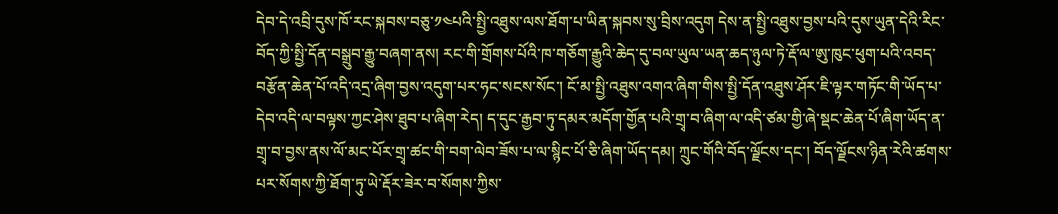དེབ་དེ་འབྲི་དུས་ཁོ་རང་སྐབས་བཅུ་༡༤པའི་སྤྱི་འཐུས་ལས་ཐོག་པ་ཡིན་སྐབས་སུ་བྲིས་འདུག དེས་ན་སྤྱི་འཐུས་བྱས་པའི་དུས་ཡུན་དེའི་རིང་བོད་ཀྱི་སྤྱི་དོན་བསྒྲུབ་རྒྱུ་བཞག་ནས། རང་གི་གྲོགས་པོའི་ཁ་གཅོག་རྒྱུའི་ཆེད་དུ་བལ་ཡུལ་ཡན་ཆད་ཉུལ་ཏེ་རྡོ་ལ་ཨུ་ཁུང་ཕུག་པའི་འབད་བརྩོན་ཆེན་པོ་འདི་འདྲ་ཞིག་བྱས་འདུག་པར་ཧང་སངས་སོང་། ངོ་མ་སྤྱི་འཐུས་འགའ་ཞིག་གིས་སྤྱི་དོན་འཐུས་ཤོར་ཇི་ལྟར་གཏོང་གི་ཡོད་པ་དེབ་འདི་ལ་བལྟས་ཀྱང་ཤེས་ཐུབ་པ་ཞིག་རེད། ད་དུང་རྒྱབ་ཏུ་དམར་མདོག་གྱོན་པའི་གྲྭ་བ་ཞིག་ལ་འདི་ཙམ་གྱི་ཞེ་སྡང་ཆེན་པོ་ཞིག་ཡོད་ན་གྲྭ་བ་བྱས་ནས་ལོ་མང་པོར་གྲྭ་ཚང་གི་བག་ལེབ་ཟོས་པ་ལ་སྙིང་པོ་ཅི་ཞིག་ཡོད་དམ། ཀྲུང་གོའི་བོད་ལྗོངས་དང་། བོད་ལྗོངས་ཉིན་རེའི་ཚགས་པར་སོགས་ཀྱི་ཐོག་ཏུ་ཡེ་རྡོར་ཟེར་བ་སོགས་ཀྱིས་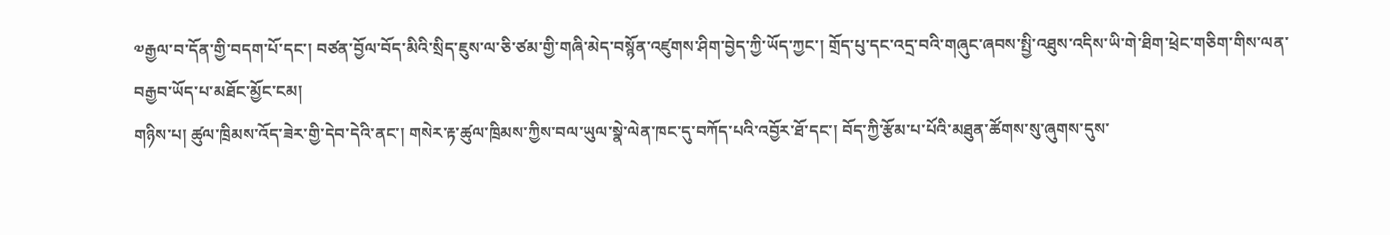༧རྒྱལ་བ་དོན་གྱི་བདག་པོ་དང་། བཙན་བྱོལ་བོད་མིའི་སྲིད་ཇུས་ལ་ཅི་ཙམ་གྱི་གཞི་མེད་བསྙོན་འཛུགས་ཤིག་བྱེད་ཀྱི་ཡོད་ཀྱང་། གྲོད་པུ་དང་འདྲ་བའི་གཞུང་ཞབས་སྤྱི་འཐུས་འདིས་ཡི་གེ་ཐིག་ཕྲེང་གཅིག་གིས་ལན་བརྒྱབ་ཡོད་པ་མཐོང་མྱོང་ངམ།
གཉིས་པ། ཚུལ་ཁྲིམས་འོད་ཟེར་གྱི་དེབ་དེའི་ནང་། གསེར་རྟ་ཚུལ་ཁྲིམས་ཀྱིས་བལ་ཡུལ་སྣེ་ལེན་ཁང་དུ་བཀོད་པའི་འབྱོར་ཐོ་དང་། བོད་ཀྱི་རྩོམ་པ་པོའི་མཐུན་ཚོགས་སུ་ཞུགས་དུས་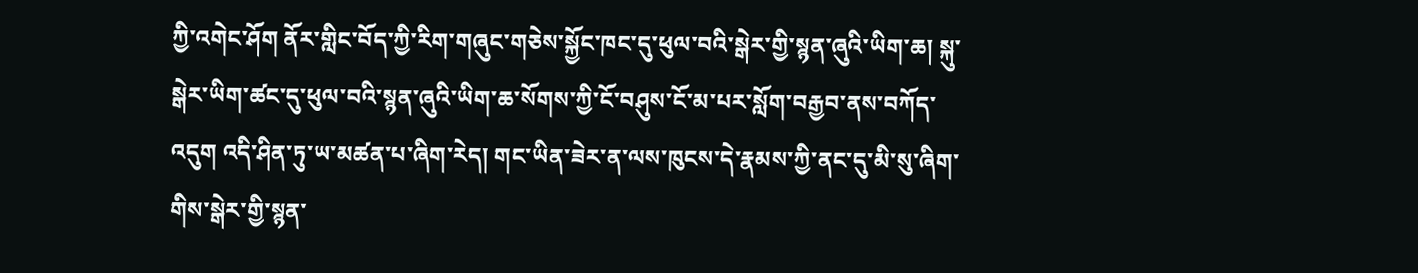ཀྱི་འགེང་ཤོག ནོར་གླིང་བོད་ཀྱི་རིག་གཞུང་གཅེས་སྐྱོང་ཁང་དུ་ཕུལ་བའི་སྒེར་གྱི་སྙན་ཞུའི་ཡིག་ཆ། སྐུ་སྒེར་ཡིག་ཚང་དུ་ཕུལ་བའི་སྙན་ཞུའི་ཡིག་ཆ་སོགས་ཀྱི་ངོ་བཤུས་ངོ་མ་པར་སློག་བརྒྱབ་ནས་བཀོད་འདུག འདི་ཤིན་ཏུ་ཡ་མཚན་པ་ཞིག་རེད། གང་ཡིན་ཟེར་ན་ལས་ཁུངས་དེ་རྣམས་ཀྱི་ནང་དུ་མི་སུ་ཞིག་གིས་སྒེར་གྱི་སྙན་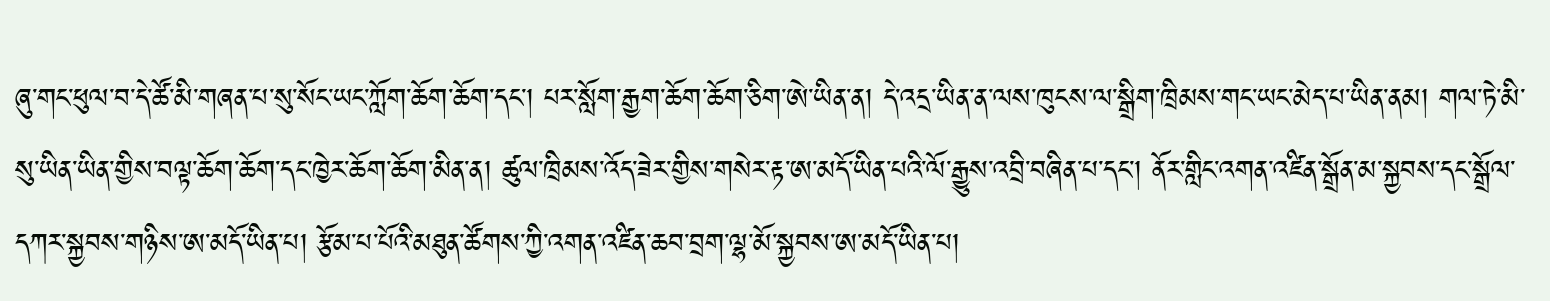ཞུ་གང་ཕུལ་བ་དེ་ཚོ་མི་གཞན་པ་སུ་སོང་ཡང་ཀློག་ཆོག་ཆོག་དང་། པར་སློག་རྒྱག་ཆོག་ཆོག་ཅིག་ཨེ་ཡིན་ན། དེ་འདྲ་ཡིན་ན་ལས་ཁུངས་ལ་སྒྲིག་ཁྲིམས་གང་ཡང་མེད་པ་ཡིན་ནམ། གལ་ཏེ་མི་སུ་ཡིན་ཡིན་གྱིས་བལྟ་ཆོག་ཆོག་དང་ཁྱེར་ཆོག་ཆོག་མིན་ན། ཚུལ་ཁྲིམས་འོད་ཟེར་གྱིས་གསེར་རྟ་ཨ་མདོ་ཡིན་པའི་ལོ་རྒྱུས་འབྲི་བཞིན་པ་དང་། ནོར་གླིང་འགན་འཛིན་སྒྲོན་མ་སྐྱབས་དང་སྒྲོལ་དཀར་སྐྱབས་གཉིས་ཨ་མདོ་ཡིན་པ། རྩོམ་པ་པོའི་མཐུན་ཚོགས་ཀྱི་འགན་འཛིན་ཆབ་བྲག་ལྷ་མོ་སྐྱབས་ཨ་མདོ་ཡིན་པ།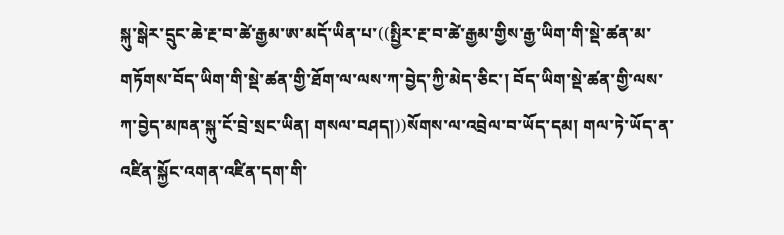སྐུ་སྒེར་དྲུང་ཆེ་རྔ་བ་ཚེ་རྒྱམ་ཨ་མདོ་ཡིན་པ་((སྤྱིར་རྔ་བ་ཚེ་རྒྱམ་གྱིས་རྒྱ་ཡིག་གི་སྡེ་ཚན་མ་གཏོགས་བོད་ཡིག་གི་སྡེ་ཚན་གྱི་ཐོག་ལ་ལས་ཀ་བྱེད་ཀྱི་མེད་ཅིང་། བོད་ཡིག་སྡེ་ཚན་གྱི་ལས་ཀ་བྱེད་མཁན་སྐུ་ངོ་བྲེ་སྲང་ཡིན། གསལ་བཤད།))སོགས་ལ་འབྲེལ་བ་ཡོད་དམ། གལ་ཏེ་ཡོད་ན་འཛིན་སྐྱོང་འགན་འཛིན་དག་གི་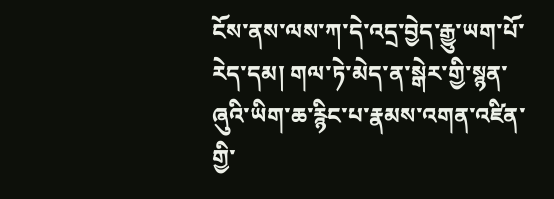ངོས་ནས་ལས་ཀ་དེ་འདྲ་བྱེད་རྒྱུ་ཡག་པོ་རེད་དམ། གལ་ཏེ་མེད་ན་སྒེར་གྱི་སྙན་ཞུའི་ཡིག་ཆ་རྙིང་པ་རྣམས་འགན་འཛིན་གྱི་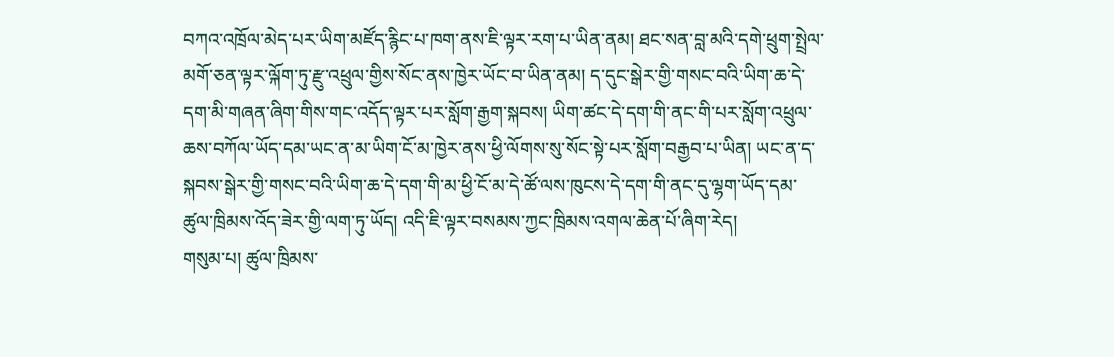བཀའ་འཁྲོལ་མེད་པར་ཡིག་མཛོད་རྙིང་པ་ཁག་ནས་ཇི་ལྟར་རག་པ་ཡིན་ནམ། ཐང་སན་བླ་མའི་དགེ་ཕྲུག་སྤྲེལ་མགོ་ཅན་ལྟར་ལྐོག་ཏུ་རྫུ་འཕྲུལ་གྱིས་སོང་ནས་ཁྱེར་ཡོང་བ་ཡིན་ནམ། ད་དུང་སྒེར་གྱི་གསང་བའི་ཡིག་ཆ་དེ་དག་མི་གཞན་ཞིག་གིས་གང་འདོད་ལྟར་པར་སློག་རྒྱག་སྐབས། ཡིག་ཚང་དེ་དག་གི་ནང་གི་པར་སློག་འཕྲུལ་ཆས་བཀོལ་ཡོད་དམ་ཡང་ན་མ་ཡིག་ངོ་མ་ཁྱེར་ནས་ཕྱི་ལོགས་སུ་སོང་སྟེ་པར་སློག་བརྒྱབ་པ་ཡིན། ཡང་ན་ད་སྐབས་སྒེར་གྱི་གསང་བའི་ཡིག་ཆ་དེ་དག་གི་མ་ཕྱི་ངོ་མ་དེ་ཚོ་ལས་ཁུངས་དེ་དག་གི་ནང་དུ་ལྷག་ཡོད་དམ་ཚུལ་ཁྲིམས་འོད་ཟེར་གྱི་ལག་ཏུ་ཡོད། འདི་ཇི་ལྟར་བསམས་ཀྱང་ཁྲིམས་འགལ་ཆེན་པོ་ཞིག་རེད།
གསུམ་པ། ཚུལ་ཁྲིམས་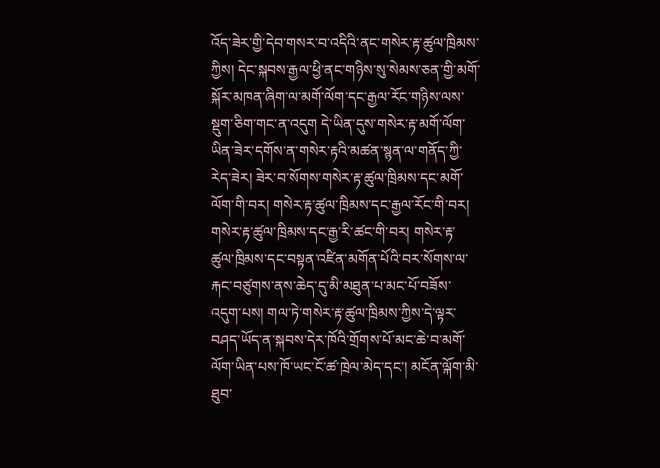འོད་ཟེར་གྱི་དེབ་གསར་བ་འདིའི་ནང་གསེར་རྟ་ཚུལ་ཁྲིམས་ཀྱིས། དེང་སྐབས་རྒྱལ་ཕྱི་ནང་གཉིས་སུ་སེམས་ཅན་གྱི་མགོ་སྐོར་མཁན་ཞིག་ལ་མགོ་ལོག་དང་རྒྱལ་རོང་གཉིས་ལས་སྡུག་ཅིག་གང་ན་འདུག དེ་ཡིན་དུས་གསེར་རྟ་མགོ་ལོག་ཡིན་ཟེར་དགོས་ན་གསེར་རྟའི་མཚན་སྙན་ལ་གནོད་ཀྱི་རེད་ཟེར། ཟེར་བ་སོགས་གསེར་རྟ་ཚུལ་ཁྲིམས་དང་མགོ་ལོག་གི་བར། གསེར་རྟ་ཚུལ་ཁྲིམས་དང་རྒྱལ་རོང་གི་བར། གསེར་རྟ་ཚུལ་ཁྲིམས་དང་རྒྱ་རི་ཚང་གི་བར། གསེར་རྟ་ཚུལ་ཁྲིམས་དང་བསྟན་འཛིན་མགོན་པོའི་བར་སོགས་ལ་རྐང་བཙུགས་ནས་ཆེད་དུ་མི་མཐུན་པ་མང་པོ་བཟོས་འདུག་པས། གལ་ཏེ་གསེར་རྟ་ཚུལ་ཁྲིམས་ཀྱིས་དེ་ལྟར་བཤད་ཡོད་ན་སྐབས་དེར་ཁོའི་གྲོགས་པོ་མང་ཆེ་བ་མགོ་ལོག་ཡིན་པས་ཁོ་ཡང་ངོ་ཚ་ཁྲེལ་མེད་དང་། མངོན་ལྐོག་མི་ཐུབ་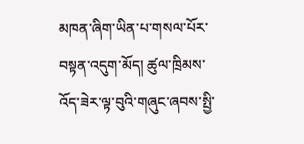མཁན་ཞིག་ཡིན་པ་གསལ་པོར་བསྟན་འདུག་མོད། ཚུལ་ཁྲིམས་འོད་ཟེར་ལྟ་བུའི་གཞུང་ཞབས་སྤྱི་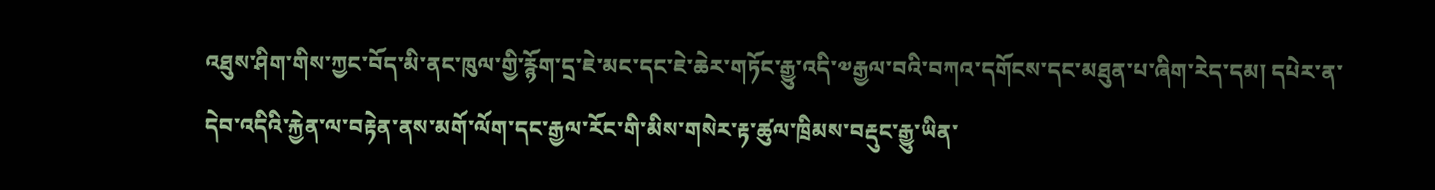འཐུས་ཤིག་གིས་ཀྱང་བོད་མི་ནང་ཁུལ་གྱི་རྙོག་དྲ་ཇེ་མང་དང་ཇེ་ཆེར་གཏོང་རྒྱུ་འདི་༧རྒྱལ་བའི་བཀའ་དགོངས་དང་མཐུན་པ་ཞིག་རེད་དམ། དཔེར་ན་དེབ་འདིའི་རྐྱེན་ལ་བརྟེན་ནས་མགོ་ལོག་དང་རྒྱལ་རོང་གི་མིས་གསེར་རྟ་ཚུལ་ཁྲིམས་བརྡུང་རྒྱུ་ཡིན་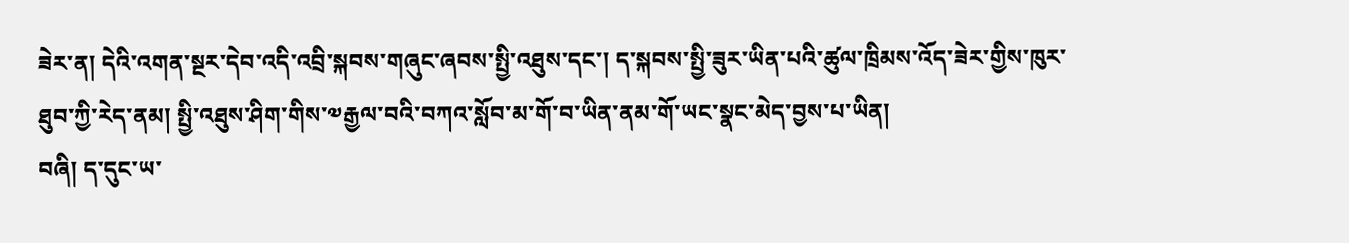ཟེར་ན། དེའི་འགན་སྔར་དེབ་འདི་འབྲི་སྐབས་གཞུང་ཞབས་སྤྱི་འཐུས་དང་། ད་སྐབས་སྤྱི་ཟུར་ཡིན་པའི་ཚུལ་ཁྲིམས་འོད་ཟེར་གྱིས་ཁུར་ཐུབ་ཀྱི་རེད་ནམ། སྤྱི་འཐུས་ཤིག་གིས་༧རྒྱལ་བའི་བཀའ་སློབ་མ་གོ་བ་ཡིན་ནམ་གོ་ཡང་སྣང་མེད་བྱས་པ་ཡིན།
བཞི། ད་དུང་ཡ་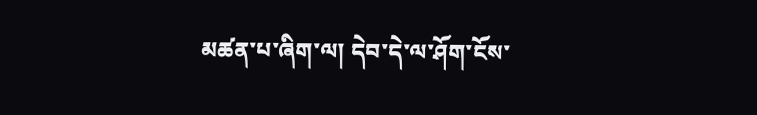མཚན་པ་ཞིག་ལ། དེབ་དེ་ལ་ཤོག་ངོས་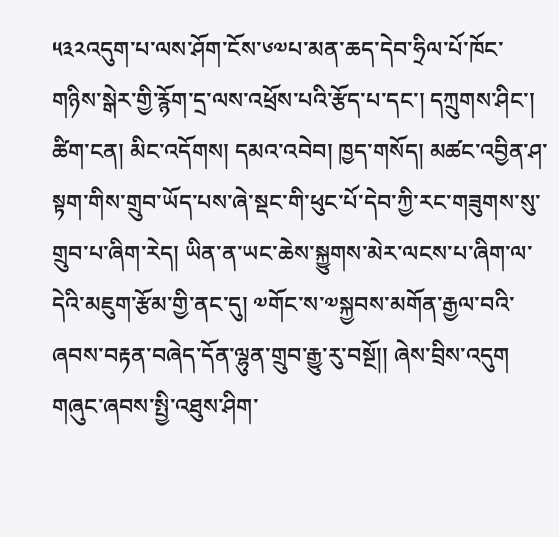༥༣༢འདུག་པ་ལས་ཤོག་ངོས་༦༧པ་མན་ཆད་དེབ་ཧྲིལ་པོ་ཁོང་གཉིས་སྒེར་གྱི་རྙོག་དྲ་ལས་འཕྲོས་པའི་རྩོད་པ་དང་། དཀྲུགས་ཤིང་། ཚིག་ངན། མིང་འདོགས། དམའ་འབེབ། ཁྱད་གསོད། མཚང་འབྱིན་ཤ་སྟག་གིས་གྲུབ་ཡོད་པས་ཞེ་སྡང་གི་ཕུང་པོ་དེབ་ཀྱི་རང་གཟུགས་སུ་གྲུབ་པ་ཞིག་རེད། ཡིན་ན་ཡང་ཆེས་སྐྱུགས་མེར་ལངས་པ་ཞིག་ལ་དེའི་མཇུག་རྩོམ་གྱི་ནང་དུ། ༧གོང་ས་༧སྐྱབས་མགོན་རྒྱལ་བའི་ཞབས་བརྟན་བཞེད་དོན་ལྷུན་གྲུབ་རྒྱུ་རུ་བསྔོ།། ཞེས་བྲིས་འདུག གཞུང་ཞབས་སྤྱི་འཐུས་ཤིག་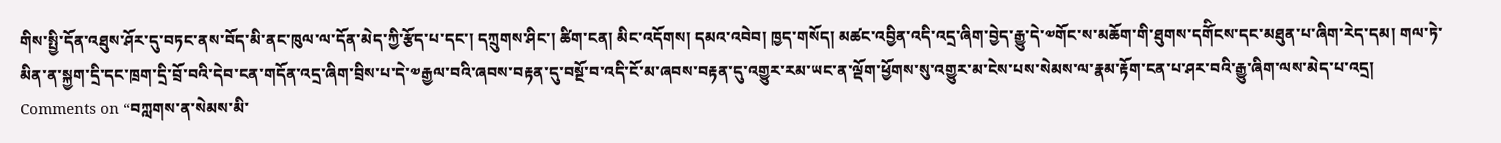གིས་སྤྱི་དོན་འཐུས་ཤོར་དུ་བཏང་ནས་བོད་མི་ནང་ཁུལ་ལ་དོན་མེད་ཀྱི་རྩོད་པ་དང་། དཀྲུགས་ཤིང་། ཚིག་ངན། མིང་འདོགས། དམའ་འབེབ། ཁྱད་གསོད། མཚང་འབྱིན་འདི་འདྲ་ཞིག་བྱེད་རྒྱུ་དེ་༧གོང་ས་མཆོག་གི་ཐུགས་དགོིངས་དང་མཐུན་པ་ཞིག་རེད་དམ། གལ་ཏེ་མིན་ན་སྐྱག་དྲི་དང་ཁྲག་དྲི་བྲོ་བའི་དེབ་ངན་གདོན་འདྲ་ཞིག་བྲིས་པ་དེ་༧རྒྱལ་བའི་ཞབས་བརྟན་དུ་བསྔོ་བ་འདི་ངོ་མ་ཞབས་བརྟན་དུ་འགྱུར་རམ་ཡང་ན་ལྡོག་ཕྱོགས་སུ་འགྱུར་མ་ངེས་པས་སེམས་ལ་རྣམ་རྟོག་ངན་པ་ཤར་བའི་རྒྱུ་ཞིག་ལས་མེད་པ་འདྲ།
Comments on “བཀླགས་ན་སེམས་མི་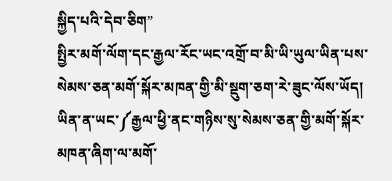སྐྱིད་པའི་དེབ་ཅིག”
སྤྱིར་མགོ་ལོག་དང་རྒྱལ་རོང་ཡང་འགྲོ་བ་མི་ཡི་ཡུལ་ཡིན་པས་སེམས་ཅན་མགོ་སྐོར་མཁན་གྱི་མི་སྡུག་ཅག་རེ་ཟུང་ལོས་ཡོད། ཡིན་ན་ཡང་༼རྒྱལ་ཕྱི་ནང་གཉིས་སུ་སེམས་ཅན་གྱི་མགོ་སྐོར་མཁན་ཞིག་ལ་མགོ་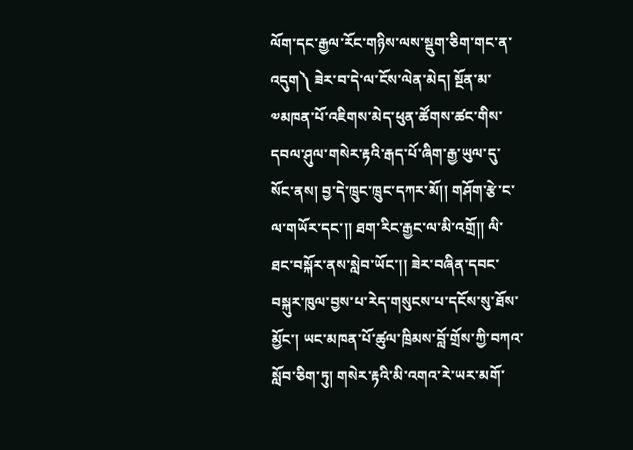ལོག་དང་རྒྱལ་རོང་གཉིས་ལས་སྡུག་ཅིག་གང་ན་འདུག༽ ཟེར་བ་དེ་ལ་ངོས་ལེན་མེད། སྔོན་མ་༧མཁན་པོ་འཇིགས་མེད་ཕུན་ཚོགས་ཚང་གིས་དབལ་ཤུལ་གསེར་རྟའི་རྒད་པོ་ཞིག་རྒྱ་ཡུལ་དུ་སོང་ནས། བྱ་དེ་ཁྲུང་ཁྲུང་དཀར་མོ།། གཤོག་རྩེ་ང་ལ་གཡོར་དང་།། ཐག་རིང་རྒྱང་ལ་མི་འགྲོ།། ལི་ཐང་བསྐོར་ནས་སླེབ་ཡོང་།། ཟེར་བཞིན་དབང་བསྐུར་ཁུལ་བྱས་པ་རེད་གསུངས་པ་དངོས་སུ་ཐོས་མྱོང་། ཡང་མཁན་པོ་ཚུལ་ཁྲིམས་བློ་གྲོས་ཀྱི་བཀའ་སློབ་ཅིག་ཏུ། གསེར་རྟའི་མི་འགའ་རེ་ཡར་མགོ་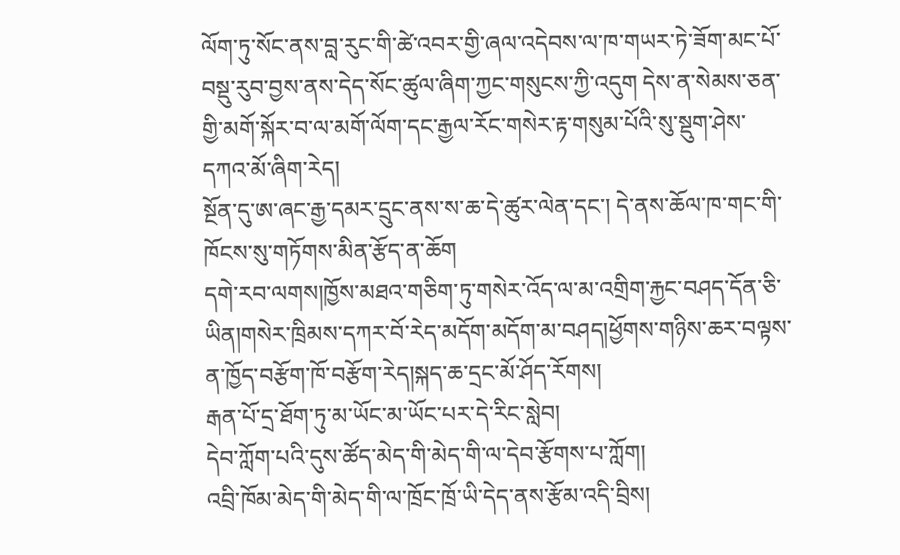ལོག་ཏུ་སོང་ནས་བླ་རུང་གི་ཚེ་འབར་གྱི་ཞལ་འདེབས་ལ་ཁ་གཡར་ཏེ་ཟོག་མང་པོ་བསྡུ་རུབ་བྱས་ནས་དེད་སོང་ཚུལ་ཞིག་ཀྱང་གསུངས་ཀྱི་འདུག དེས་ན་སེམས་ཅན་གྱི་མགོ་སྐོར་བ་ལ་མགོ་ལོག་དང་རྒྱལ་རོང་གསེར་རྟ་གསུམ་པོའི་སུ་སྡུག་ཤེས་དཀའ་མོ་ཞིག་རེད།
སྔོན་དུ་ཨ་ཞང་རྒྱ་དམར་དྲུང་ནས་ས་ཆ་དེ་ཚུར་ལེན་དང་། དེ་ནས་ཆོལ་ཁ་གང་གི་ཁོངས་སུ་གཏོགས་མིན་རྩོད་ན་ཆོག
དགེ་རབ་ལགས།ཁྱོས་མཐའ་གཅིག་ཏུ་གསེར་འོད་ལ་མ་འགྲིག་རྐྱང་བཤད་དོན་ཅི་ཡིན།གསེར་ཁྲིམས་དཀར་བོ་རེད་མདོག་མདོག་མ་བཤད།ཕྱོགས་གཉིས་ཆར་བལྟས་ན་ཁྱོད་བརྩོག་ཁོ་བརྩོག་རེད།སྐད་ཆ་དྲང་མོ་ཤོད་རོགས།
རྒན་པོ་དྲ་ཐོག་ཏུ་མ་ཡོང་མ་ཡོང་པར་དེ་རིང་སླེབ།
དེབ་ཀློག་པའི་དུས་ཚོད་མེད་གི་མེད་གི་ལ་དེབ་རྩོགས་པ་ཀློག།
འབྲི་ཁོམ་མེད་གི་མེད་གི་ལ་ཁྲོང་ཁྲོ་ཡི་དེད་ནས་རྩོམ་འདི་བྲིས།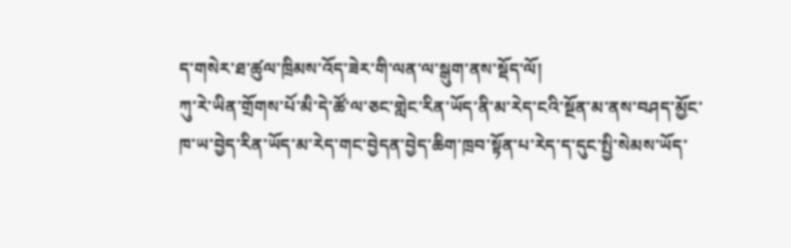ད་གསེར་ཐ་ཚུལ་ཁྲིམས་འོད་ཟེར་གི་ལན་ལ་སྒུག་ནས་སྡོད་ལོ།
ཀུ་རེ་ཡིན་གྲོགས་པོ་མི་དེ་ཚོ་ལ་ཅང་གླེང་རིན་ཡོད་ནི་མ་རེད་ངའི་སྔོན་མ་ནས་བཤད་མྱོང་
ཁ་ཡ་བྱེད་རིན་ཡོད་མ་རེད་གང་བྱེདན་བྱེད་ཆིག་ཁྲབ་སྟོན་པ་རེད་ད་དུང་སྤྱི་སེམས་ཡོད་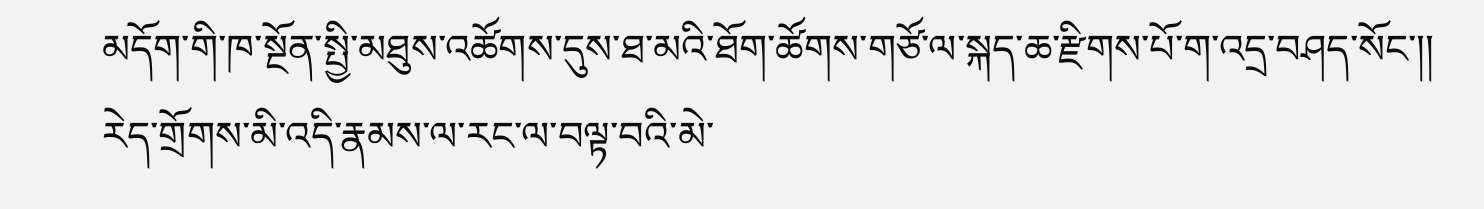མདོག་གི་ཁ་སྔོན་སྤྱི་མཐུས་འཚོགས་དུས་ཐ་མའི་ཐོག་ཚོགས་གཙོ་ལ་སྐད་ཆ་རྫིགས་པོ་ག་འདྲ་བཤད་སོང་།།
རེད་གྲོགས་མི་འདི་རྣམས་ལ་རང་ལ་བལྟ་བའི་མེ་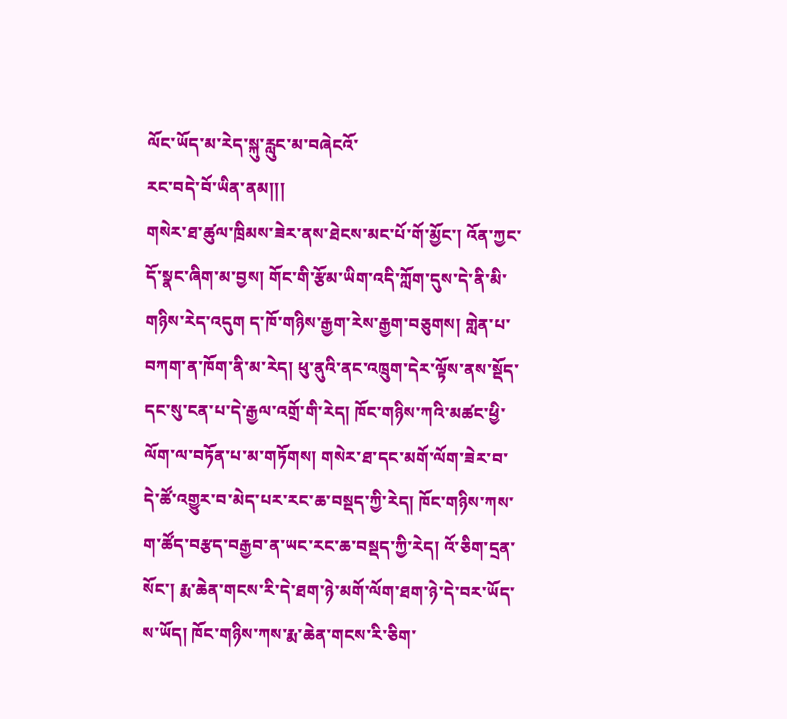ལོང་ཡོད་མ་རེད་སྐུ་རླུང་མ་བཞེངའོ་
རང་བདེ་བོ་ཡིན་ནམ།།།
གསེར་ཐ་ཚུལ་ཁྲིམས་ཟེར་ནས་ཐེངས་མང་པོ་གོ་མྱོང་། འོན་ཀྱང་དོ་སྣང་ཞིག་མ་བྱས། གོང་གི་རྩོམ་ཡིག་འདི་ཀློག་དུས་དེ་ནི་མི་གཉིས་རེད་འདུག ད་ཁོ་གཉིས་རྒྱག་རེས་རྒྱག་བཅུགས། གླེན་པ་བཀག་ན་ཁོག་ནི་མ་རེད། ཕུ་ནུའི་ནང་འཁྲུག་དེར་ལྟོས་ནས་སྡོད་དང་སུ་ངན་པ་དེ་རྒྱལ་འགྲོ་གི་རེད། ཁོང་གཉིས་ཀའི་མཚང་ཕྱི་ལོག་ལ་བཏོན་པ་མ་གཏོགས། གསེར་ཐ་དང་མགོ་ལོག་ཟེར་བ་དེ་ཚོ་འགྱུར་བ་མེད་པར་རང་ཆ་བསྡད་ཀྱི་རེད། ཁོང་གཉིས་ཀས་ག་ཚོད་བརྩད་བརྒྱབ་ན་ཡང་རང་ཆ་བསྡད་ཀྱི་རེད། འོ་ཅིག་དྲན་སོང་། རྨ་ཆེན་གངས་རི་དེ་ཐག་ཉེ་མགོ་ལོག་ཐག་ཉེ་དེ་བར་ཡོད་ས་ཡོད། ཁོང་གཉིས་ཀས་རྨ་ཆེན་གངས་རི་ཅིག་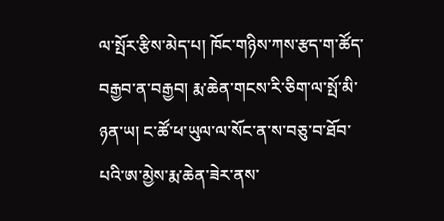ལ་སྤོར་རྩིས་མེད་པ། ཁོང་གཉིས་ཀས་རྩད་ག་ཚོད་བརྒྱབ་ན་བརྒྱབ། རྨ་ཆེན་གངས་རི་ཅིག་ལ་སྤོ་མི་ཉན་ཡ། ང་ཚོ་ཕ་ཡུལ་ལ་སོང་ན་ས་བཅུ་བ་ཐོབ་པའི་ཨ་མྱེས་རྨ་ཆེན་ཟེར་ནས་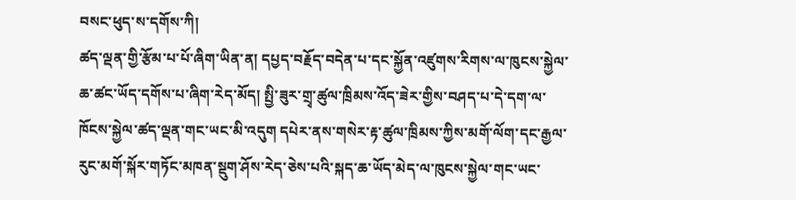བསང་ཕུད་ས་དགོས་ཀི།
ཚད་ལྡན་གྱི་རྩོམ་པ་པོ་ཞིག་ཡིན་ན། དཔྱད་བརྗོད་བདེན་པ་དང་སྐྱོན་འཛུགས་རིགས་ལ་ཁུངས་སྐྱེལ་ཆ་ཚང་ཡོད་དགོས་པ་ཞིག་རེད་མོད། སྤྱི་ཟུར་གྲྭ་ཚུལ་ཁྲིམས་འོད་ཟེར་གྱིས་བཤད་པ་དེ་དག་ལ་ཁོངས་སྐྱེལ་ཚད་ལྡན་གང་ཡང་མི་འདུག དཔེར་ནས་གསེར་རྟ་ཚུལ་ཁྲིམས་ཀྱིས་མགོ་ལོག་དང་རྒྱལ་རུང་མགོ་སྐོར་གཏོང་མཁན་སྡུག་ཤོས་རེད་ཅེས་པའི་སྐད་ཆ་ཡོད་མེད་ལ་ཁུངས་སྐྱེལ་གང་ཡང་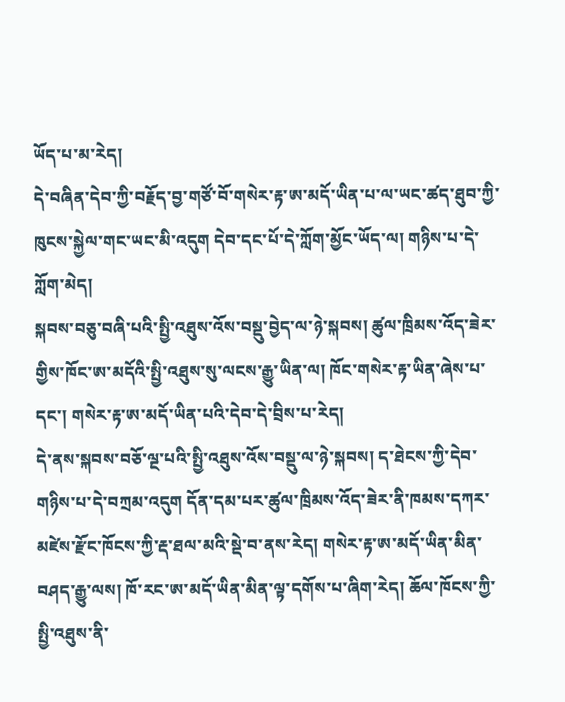ཡོད་པ་མ་རེད།
དེ་བཞིན་དེབ་ཀྱི་བརྗོད་བྱ་གཙོ་བོ་གསེར་རྟ་ཨ་མདོ་ཡིན་པ་ལ་ཡང་ཚད་ཐུབ་ཀྱི་ཁུངས་སྐྱེལ་གང་ཡང་མི་འདུག དེབ་དང་པོ་དེ་ཀློག་མྱོང་ཡོད་ལ། གཉིས་པ་དེ་ཀློག་མེད།
སྐབས་བཅུ་བཞི་པའི་སྤྱི་འཐུས་འོས་བསྡུ་བྱེད་ལ་ཉེ་སྐབས། ཚུལ་ཁྲིམས་འོད་ཟེར་གྱིས་ཁོང་ཨ་མདོའི་སྤྱི་འཐུས་སུ་ལངས་རྒྱུ་ཡིན་ལ། ཁོང་གསེར་རྟ་ཡིན་ཞེས་པ་དང་། གསེར་རྟ་ཨ་མདོ་ཡིན་པའི་དེབ་དེ་བྲིས་པ་རེད།
དེ་ནས་སྐབས་བཅོ་ལྔ་པའི་སྤྱི་འཐུས་འོས་བསྡུ་ལ་ཉེ་སྐབས། ད་ཐེངས་ཀྱི་དེབ་གཉིས་པ་དེ་བཀྲམ་འདུག དོན་དམ་པར་ཚུལ་ཁྲིམས་འོད་ཟེར་ནི་ཁམས་དཀར་མཛེས་རྫོང་ཁོངས་ཀྱི་རྡ་ཐལ་མའི་སྡེ་བ་ནས་རེད། གསེར་རྟ་ཨ་མདོ་ཡིན་མིན་བཤད་རྒྱུ་ལས། ཁོ་རང་ཨ་མདོ་ཡིན་མིན་ལྟ་དགོས་པ་ཞིག་རེད། ཆོལ་ཁོངས་ཀྱི་སྤྱི་འཐུས་ནི་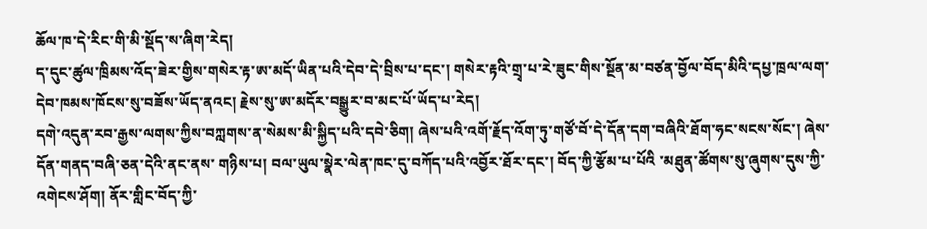ཆོལ་ཁ་དེ་རིང་གི་མི་སྡོད་ས་ཞིག་རེད།
ད་དུང་ཚུལ་ཁྲིམས་འོད་ཟེར་གྱིས་གསེར་རྟ་ཨ་མདོ་ཡིན་པའི་དེབ་དེ་བྲིས་པ་དང་། གསེར་རྟའི་གྲྭ་པ་རེ་ཟུང་གིས་སྔོན་མ་བཙན་བྱོལ་བོད་མིའི་དཔྱ་ཁྲལ་ལག་དེབ་ཁམས་ཁོངས་སུ་བཟོས་ཡོད་ནའང། རྗེས་སུ་ཨ་མདོར་བསྒྱུར་བ་མང་པོ་ཡོད་པ་རེད།
དགེ་འདུན་རབ་རྒྱས་ལགས་ཀྱིས་བཀླགས་ན་སེམས་མི་སྐྱིད་པའི་དབེ་ཅིག། ཞེས་པའི་འགོ་རྗོད་འོག་ཏུ་གཙོ་བོ་དེ་དོན་དག་བཞིའི་ཐོག་ཧང་སངས་སོང་། ཞེས་དོན་གནད་བཞི་ཅན་དེའི་ནང་ནས་ གཉིས་པ། བལ་ཡུལ་སྣེར་ལེན་ཁང་དུ་བཀོད་པའི་འབྱོར་ཐོར་དང་། བོད་ཀྱི་རྩོམ་པ་པོའི ་མཐུན་ཚོགས་སུ་ཞུགས་དུས་ཀྱི་འགེངས་ཤོག། ནོར་གླིང་བོད་ཀྱི་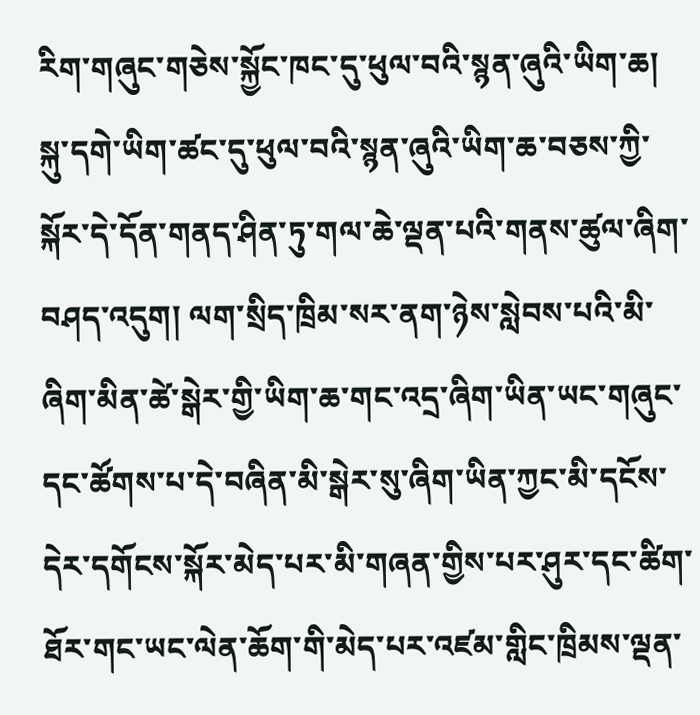རིག་གཞུང་གཅེས་སྐྱོང་ཁང་དུ་ཕུལ་བའི་སྙན་ཞུའི་ཡིག་ཆ། སྐུ་དགེ་ཡིག་ཚང་དུ་ཕུལ་བའི་སྙན་ཞུའི་ཡིག་ཆ་བཅས་ཀྱི་སྐོར་དེ་དོན་གནད་ཤིན་ཏུ་གལ་ཆེ་ལྡན་པའི་གནས་ཚུལ་ཞིག་བཤད་འདུག། ལག་སྲིད་ཁྲིམ་སར་ནག་ཉེས་སླེབས་པའི་མི་ཞིག་མིན་ཚེ་སྒེར་གྱི་ཡིག་ཆ་གང་འདྲ་ཞིག་ཡིན་ཡང་གཞུང་དང་ཚོགས་པ་དེ་བཞིན་མི་སྒེར་སུ་ཞིག་ཡིན་ཀྱང་མི་དངོས་དེར་དགོངས་སྐོར་མེད་པར་མི་གཞན་གྱིས་པར་ཤུར་དང་ཚིག་ཐོར་གང་ཡང་ལེན་ཆོག་གི་མེད་པར་འཛམ་གླིང་ཁྲིམས་ལྡན་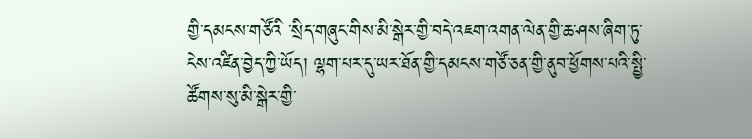གྱི་དམངས་གཙོའི ་སྲིད་གཞུང་གིས་མི་སྒེར་གྱི་བདེ་འཇག་འགན་ལེན་གྱི་ཆ་ཤས་ཞིག་ཏུ་ངེས་འཛིན་བྱེད་ཀྱི་ཡོད། ལྷག་པར་དུ་ཡར་ཐོན་གྱི་དམངས་གཙོ་ཅན་གྱི་ནུབ་ཕྱོགས་པའི་སྤྱི་ཚོགས་སུ་མི་སྒེར་གྱི་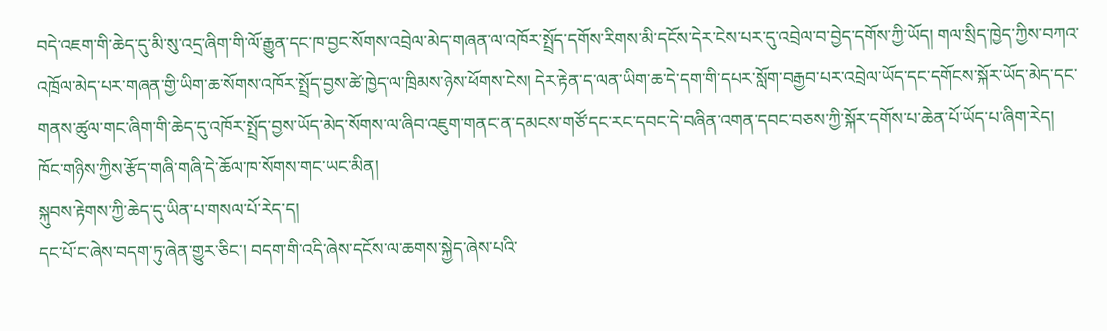བདེ་འཇག་གི་ཆེད་དུ་མི་སུ་འདྲ་ཞིག་གི་ལོ་རྒྱུན་དང་ཁ་བྱང་སོགས་འབྲེལ་མེད་གཞན་ལ་འཁོར་སྤྲོད་དགོས་རིགས་མི་དངོས་དེར་ངེས་པར་དུ་འབྲེལ་བ་བྱེད་དགོས་ཀྱི་ཡོད། གལ་སྲིད་ཁྱེད་ཀྱིས་བཀའ་འཁྲོལ་མེད་པར་གཞན་གྱི་ཡིག་ཆ་སོགས་འཁོར་སྤྲོད་བྱས་ཚེ་ཁྱེད་ལ་ཁྲིམས་ཉེས་ཕོགས་ངེས། དེར་རྟེན་ད་ལན་ཡིག་ཆ་དེ་དག་གི་དཔར་སློག་བརྒྱབ་པར་འབྲེལ་ཡོད་དང་དགོངས་སྐོར་ཡོད་མེད་དང་གནས་ཚུལ་གང་ཞིག་གི་ཆེད་དུ་འཁོར་སྤྲོད་བྱས་ཡོད་མེད་སོགས་ལ་ཞིབ་འཇུག་གནང་ན་དམངས་གཙོ་དང་རང་དབང་དེ་བཞིན་འགན་དབང་བཅས་ཀྱི་སྐོར་དགོས་པ་ཆེན་པོ་ཡོད་པ་ཞིག་རེད།
ཁོང་གཉིས་ཀྱིས་རྩོད་གཞི་གཞི་དེ་ཆོལ་ཁ་སོགས་གང་ཡང་མིན།
སྐུབས་རྟེགས་ཀྱི་ཆེད་དུ་ཡིན་པ་གསལ་པོ་རེད་ད།
དང་པོ་ང་ཞེས་བདག་ཏུ་ཞེན་གྱུར་ཅིང་། བདག་གི་འདི་ཞེས་དངོས་ལ་ཆགས་སྐྱེད་ཞེས་པའི་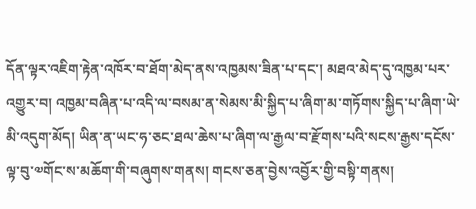དོན་ལྟར་འཇིག་རྟེན་འཁོར་བ་ཐོག་མེད་ནས་འཁྱམས་ཟིན་པ་དང་། མཐའ་མེད་དུ་འཁྱམ་པར་འགྱུར་བ། འཁྱམ་བཞིན་པ་འདི་ལ་བསམ་ན་སེམས་མི་སྐྱིད་པ་ཞིག་མ་གཏོགས་སྐྱིད་པ་ཞིག་ཡེ་མི་འདུག་མོད། ཡིན་ན་ཡང་ཧ་ཅང་ཐལ་ཆེས་པ་ཞིག་ལ་རྒྱལ་བ་རྫོགས་པའི་སངས་རྒྱས་དངོས་ལྟ་བུ་༧གོང་ས་མཆོག་གི་བཞུགས་གནས། གངས་ཅན་བྱེས་འབྱོར་གྱི་བསྟི་གནས།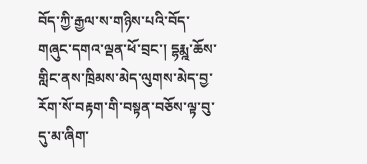བོད་ཀྱི་རྒྱལ་ས་གཉིས་པའི་བོད་གཞུང་དགའ་ལྡན་ཕོ་བྲང་། དྷརྨྰ་ཆོས་གླིང་ནས་ཁྲིམས་མེད་ལུགས་མེད་བྱ་རོག་སོ་བརྟག་གི་བསྟན་བཅོས་ལྟ་བུ་དུ་མ་ཞིག་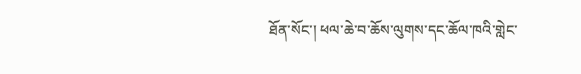ཐོན་སོང་། ཕལ་ཆེ་བ་ཆོས་ལུགས་དང་ཆོལ་ཁའི་གླེང་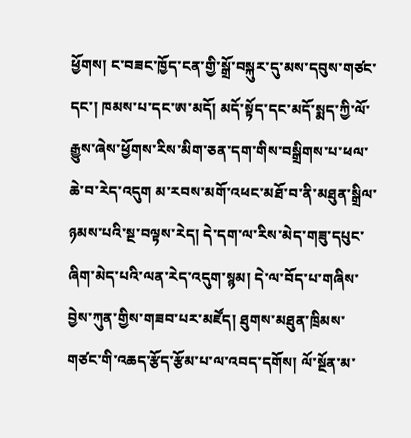ཕྱོགས། ང་བཟང་ཁྱོད་ངན་གྱི་སྒྲོ་བསྐུར་དུ་མས་དབུས་གཙང་དང་། ཁམས་པ་དང་ཨ་མདོ། མདོ་སྟོད་དང་མདོ་སྨད་ཀྱི་ལོ་རྒྱུས་ཞེས་ཕྱོགས་རིས་མིག་ཅན་དག་གིས་བསྒྲིགས་པ་ཕལ་ཆེ་བ་རེད་འདུག མ་རབས་མགོ་འཕང་མཐོ་བ་ནི་མཐུན་སྒྲིལ་ཉམས་པའི་སྔ་བལྟས་རེད། དེ་དག་ལ་རིས་མེད་གཟུ་དཔུང་ཞིག་མེད་པའི་ལན་རེད་འདུག་སྙམ། དེ་ལ་བོད་པ་གཞིས་བྱེས་ཀུན་གྱིས་གཟབ་པར་མཛོད། ཐུགས་མཐུན་ཁྲིམས་གཙང་གི་འཆད་རྩོད་རྩོམ་པ་ལ་འབད་དགོས། ལོ་སྔོན་མ་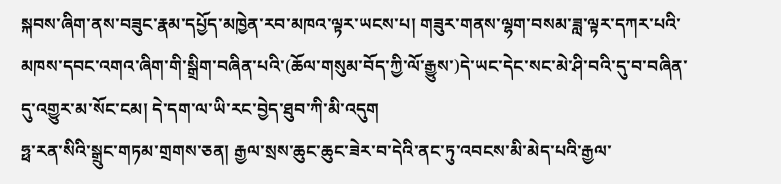སྐབས་ཞིག་ནས་བཟུང་རྣམ་དཔྱོད་མཁྱེན་རབ་མཁའ་ལྟར་ཡངས་པ། གཟུར་གནས་ལྷག་བསམ་ཟླ་ལྟར་དཀར་པའི་མཁས་དབང་འགའ་ཞིག་གི་སྒྲིག་བཞིན་པའི་(ཆོལ་གསུམ་བོད་ཀྱི་ལོ་རྒྱུས་)དེ་ཡང་དེང་སང་མེ་ཤི་བའི་དུ་བ་བཞིན་དུ་འགྱུར་མ་སོང་ངམ། དེ་དག་ལ་ཡི་རང་བྱེད་ཐུབ་ཀི་མི་འདུག
ཧྥ་རན་སིའི་སྒྲུང་གཏམ་གྲགས་ཅན། རྒྱལ་སྲས་ཆུང་ཆུང་ཟེར་བ་དེའི་ནང་ཏུ་འབངས་མི་མེད་པའི་རྒྱལ་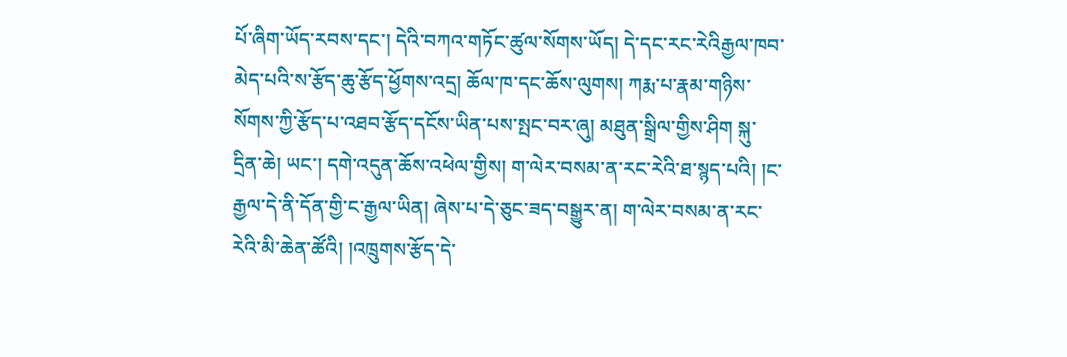པོ་ཞིག་ཡོད་རབས་དང་། དེའི་བཀའ་གཏོང་ཚུལ་སོགས་ཡོད། དེ་དང་རང་རེའིརྒྱལ་ཁབ་མེད་པའི་ས་རྩོད་ཆུ་རྩོད་ཕྱོགས་འདྲ། ཆོལ་ཁ་དང་ཆོས་ལུགས། ཀརྨ་པ་རྣམ་གཉིས་སོགས་ཀྱི་རྩོད་པ་འཐབ་རྩོད་དངོས་ཡིན་པས་སྤང་བར་ཞུ། མཐུན་སྒྲིལ་གྱིས་ཤིག སྐུ་དྲིན་ཆེ། ཡང་། དགེ་འདུན་ཆོས་འཕེལ་གྱིས། ག་ལེར་བསམ་ན་རང་རེའི་ཐ་སྙད་པའི། །ང་རྒྱལ་དེ་ནི་དོན་གྱི་ང་རྒྱལ་ཡིན། ཞེས་པ་དེ་ཅུང་ཟད་བསྒྱུར་ན། ག་ལེར་བསམ་ན་རང་རེའི་མི་ཆེན་ཚོའི། །འཁྲུགས་རྩོད་དེ་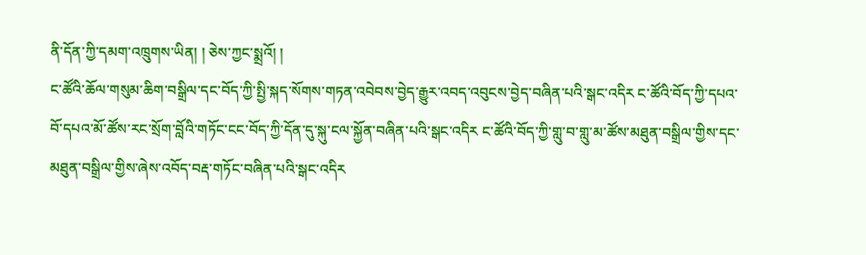ནི་དོན་ཀྱི་དམག་འཁྲུགས་ཡིན། ། ཅེས་ཀྱང་སྨྲའོ། །
ང་ཚོའི་ཆོལ་གསུམ་ཆིག་བསྒྲིལ་དང་བོད་ཀྱི་སྤྱི་སྐད་སོགས་གཏན་འབེབས་བྱེད་རྒྱུར་འབད་འབུངས་བྱེད་བཞིན་པའི་སྒང་འདིར ང་ཚོའི་བོད་ཀྱི་དཔའ་བོ་དཔའ་མོ་ཚོས་རང་སྲོག་བློའི་གཏོང་ངང་བོད་ཀྱི་དོན་དུ་སྐུ་ངལ་སྐྱོན་བཞིན་པའི་སྒང་འདིར ང་ཚོའི་བོད་ཀྱི་གླུ་བ་གླུ་མ་ཚོས་མཐུན་བསྒྲིལ་གྱིས་དང་མཐུན་བསྒྲིལ་གྱིས་ཞེས་འབོད་བརྡ་གཏོང་བཞིན་པའི་སྒང་འདིར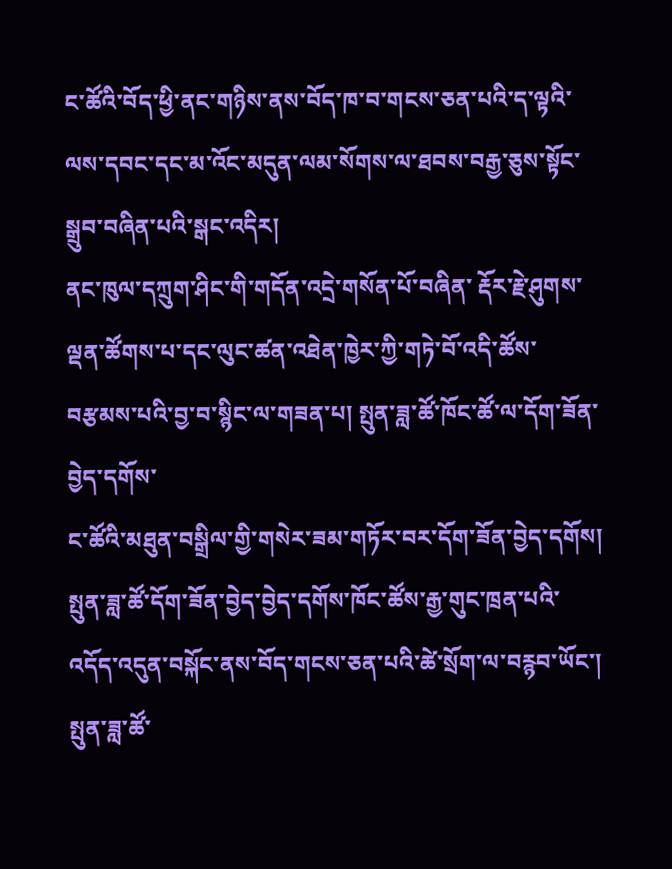ང་ཚོའི་བོད་ཕྱི་ནང་གཉིས་ནས་བོད་ཁ་བ་གངས་ཅན་པའི་ད་ལྟའི་ལས་དབང་དང་མ་འོང་མདུན་ལམ་སོགས་ལ་ཐབས་བརྒྱ་ཅུས་སྟོང་སྒྲུབ་བཞིན་པའི་སྒང་འདིར།
ནང་ཁུལ་དཀྲུག་ཤིང་གི་གདོན་འདྲེ་གསོན་པོ་བཞིན་ རྡོར་རྗེ་ཤུགས་ལྡན་ཚོགས་པ་དང་ལུང་ཚན་འཐེན་ཁྱེར་ཀྱི་གཏེ་བོ་འདི་ཚོས་བརྩམས་པའི་བྱ་བ་སྙིང་ལ་གཟན་པ། སྤུན་ཟླ་ཚོ་ཁོང་ཚོ་ལ་དོག་ཟོན་བྱེད་དགོས་
ང་ཚོའི་མཐུན་བསྒྲིལ་གྱི་གསེར་ཟམ་གཏོར་བར་དོག་ཟོན་བྱེད་དགོས།
སྤུན་ཟླ་ཚོ་དོག་ཟོན་བྱེད་བྱེད་དགོས་ཁོང་ཚོས་རྒྱ་གུང་ཁྲན་པའི་འདོད་འདུན་བསྐོང་ནས་བོད་གངས་ཅན་པའི་ཚེ་སྲོག་ལ་བརྙབ་ཡོང་།
སྤུན་ཟླ་ཚོ་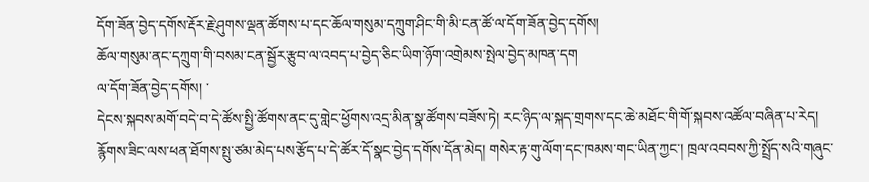དོག་ཟོན་བྱེད་དགོས་རྡོར་རྗེ་ཤུགས་ལྡན་ཚོགས་པ་དང་ཆོལ་གསུམ་དཀྲུག་ཤིང་གི་མི་ངན་ཚོ་ལ་དོག་ཟོན་བྱེད་དགོས།
ཆོལ་གསུམ་ནང་དཀྲུག་གི་བསམ་ངན་སྦྱོར་རྩུབ་ལ་འབད་པ་བྱེད་ཅིང་ཡིག་ཉོག་འགྲེམས་སྤེལ་བྱེད་མཁན་དག
ལ་དོག་ཟོན་བྱེད་དགོས། ་
དེངས་སྐབས་མགོ་བདེ་བ་དེ་ཚོས་སྤྱི་ཚོགས་ནང་དུ་གླེང་ཕྱོགས་འདྲ་མིན་སྣ་ཚོགས་བཟོས་ཏེ། རང་ཉིད་ལ་སྐད་གྲགས་དང་ཆེ་མཐོང་གི་གོ་སྐབས་འཚོལ་བཞིན་པ་རེད། རྙོགས་ཟིང་ལས་ཕན་ཐོགས་སྤུ་ཙམ་མེད་པས་རྩོད་པ་དེ་ཚོར་དོ་སྣང་བྱེད་དགོས་དོན་མེད། གསེར་རྟ་གུ་ལོག་དང་ཁམས་གང་ཡིན་ཀྱང་། ཁྲལ་འབབས་ཀྱི་སྤྲོད་སའི་གཞུང་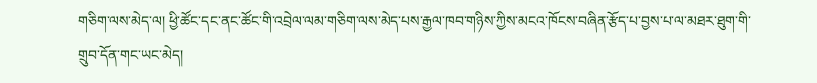གཅིག་ལས་མེད་ལ། ཕྱི་ཚོང་དང་ནང་ཚོང་གི་འབྲེལ་ལམ་གཅིག་ལས་མེད་པས་རྒྱལ་ཁབ་གཉིས་ཀྱིས་མངའ་ཁོངས་བཞིན་རྩོད་པ་བྱས་པ་ལ་མཐར་ཐུག་གི་གྲུབ་དོན་གང་ཡང་མེད།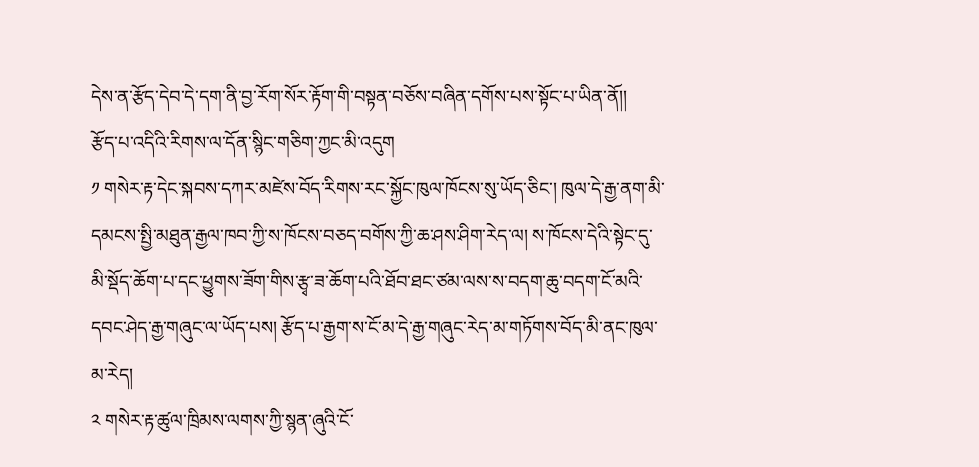དེས་ན་རྩོད་དེབ་དེ་དག་ནི་བྱ་རོག་སོར་རྟོག་གི་བསྟན་བཅོས་བཞིན་དགོས་པས་སྟོང་པ་ཡིན་ནོ།།
རྩོད་པ་འདིའི་རིགས་ལ་དོན་སྙིང་གཅིག་ཀྱང་མི་འདུག
༡ གསེར་རྟ་དེང་སྐབས་དཀར་མཛེས་བོད་རིགས་རང་སྐྱོང་ཁུལ་ཁོངས་སུ་ཡོད་ཅིང་། ཁུལ་དེ་རྒྱ་ནག་མི་དམངས་སྤྱི་མཐུན་རྒྱལ་ཁབ་ཀྱི་ས་ཁོངས་བཅད་བགོས་ཀྱི་ཆ་ཤས་ཤིག་རེད་ལ། ས་ཁོངས་དེའི་སྟེང་དུ་མི་སྡོད་ཆོག་པ་དང་ཕྱུགས་ཟོག་གིས་རྩྭ་ཟ་ཆོག་པའི་ཐོབ་ཐང་ཙམ་ལས་ས་བདག་ཆུ་བདག་ངོ་མའི་དབང་ཤེད་རྒྱ་གཞུང་ལ་ཡོད་པས། རྩོད་པ་རྒྱག་ས་ངོ་མ་དེ་རྒྱ་གཞུང་རེད་མ་གཏོགས་བོད་མི་ནང་ཁུལ་མ་རེད།
༢ གསེར་རྟ་ཚུལ་ཁྲིམས་ལགས་ཀྱི་སྙན་ཞུའི་ངོ་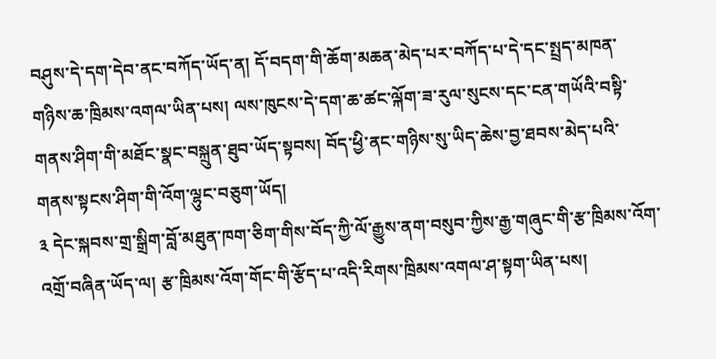བཤུས་དེ་དག་དེབ་ནང་བཀོད་ཡོད་ན། དོ་བདག་གི་ཆོག་མཆན་མེད་པར་བཀོད་པ་དེ་དང་སྤྲད་མཁན་གཉིས་ཆ་ཁྲིམས་འགལ་ཡིན་པས། ལས་ཁུངས་དེ་དག་ཆ་ཚང་ལྐོག་ཟ་རུལ་སུངས་དང་ངན་གཡོའི་བསྟི་གནས་ཤིག་གི་མཐོང་སྣང་བསྐྲུན་ཐུབ་ཡོད་སྟབས། བོད་ཕྱི་ནང་གཉིས་སུ་ཡིད་ཆེས་བྱ་ཐབས་མེད་པའི་གནས་སྟངས་ཤིག་གི་འོག་ལྷུང་བཅུག་ཡོད།
༣ དེང་སྐབས་གྲ་སྒྲིག་བློ་མཐུན་ཁག་ཅིག་གིས་བོད་ཀྱི་ལོ་རྒྱུས་ནག་བསུབ་ཀྱིས་རྒྱ་གཞུང་གི་རྩ་ཁྲིམས་འོག་འགྲོ་བཞིན་ཡོད་ལ། རྩ་ཁྲིམས་འོག་གོང་གི་རྩོད་པ་འདི་རིགས་ཁྲིམས་འགལ་ཤ་སྟག་ཡིན་པས།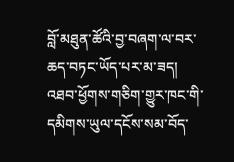བློ་མཐུན་ཚོའི་བྱ་བཞག་ལ་བར་ཆད་བཏང་ཡོད་པར་མ་ཟད། འཐབ་ཕྱོགས་གཅིག་གྱུར་ཁང་གི་དམིགས་ཡུལ་དངོས་སམ་བོད་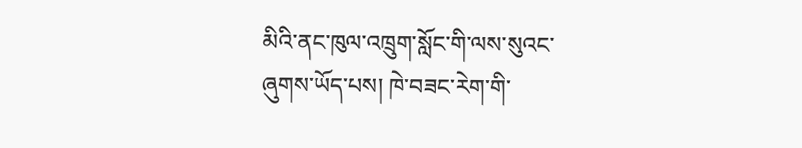མིའི་ནང་ཁུལ་འཁྲུག་སློང་གི་ལས་སུའང་ཞུགས་ཡོད་པས། ཁེ་བཟང་རེག་གི་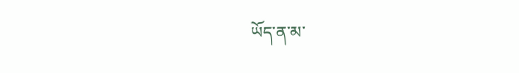ཡོད་ན་མ་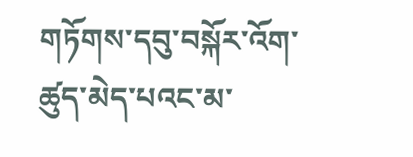གཏོགས་དབུ་བསྐོར་འོག་ཚུད་མེད་པའང་མ་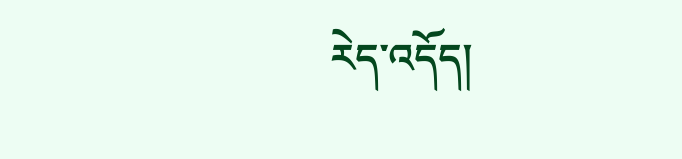རེད་འདོད།